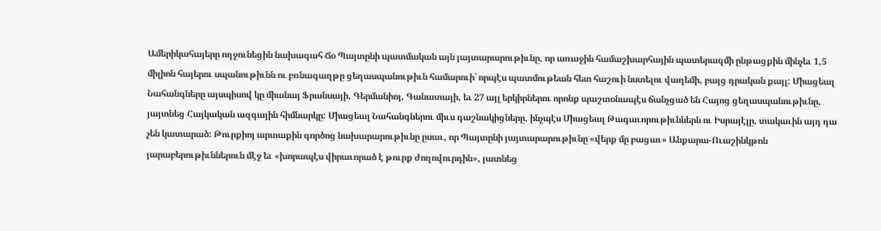Ամերիկահայերը ողջունեցին նախագահ Ճօ Պայտընի պատմական այն յայտարարութիւնը, որ առաջին համաշխարհային պատերազմի ընթացքին մինչեւ 1,5 միլիոն հայերու սպանութիւնն ու բռնագաղթը ցեղասպանութիւն համարուի՝ որպէս պատմութեան հետ հաշուի նստելու վաղեմի, բայց դրական քայլ: Միացեալ Նահանգները այսպիսով կը միանայ Ֆրանսայի, Գերմանիոյ, Գանատայի, եւ 27 այլ երկիրներու որոնք պաշտօնապէս ճանչցած են Հայոց ցեղասպանութիւնը, յայտնեց Հայկական ազգային հիմնարկը: Միացեալ Նահանգներու միւս դաշնակիցները, ինչպէս Միացեալ Թագաւորութիւններն ու Իսրայէլը, տակաւին այդ դա չեն կատարած: Թուրքիոյ արտաքին գործոց նախարարութիւնը ըսաւ, որ Պայտընի յայտարարութիւնը «վերք մը բացաւ» Անքարա-Ուաշինկթոն յարաբերութիւններուն մէջ եւ «խորապէս վիրաւորած է թուրք ժողովուրդին», յատնեց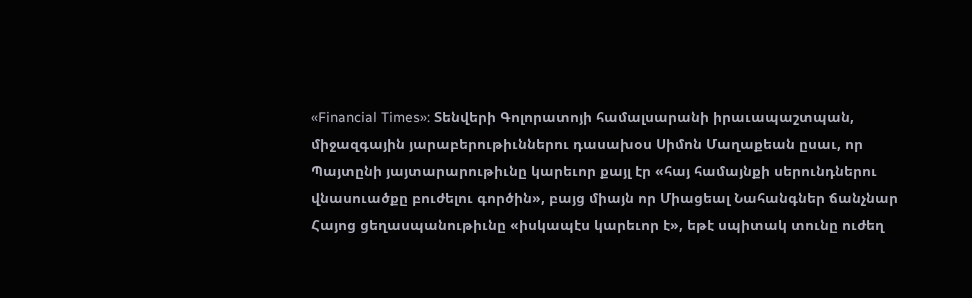«Financial Times»: Տենվերի Գոլորատոյի համալսարանի իրաւապաշտպան, միջազգային յարաբերութիւններու դասախօս Սիմոն Մաղաքեան ըսաւ, որ Պայտընի յայտարարութիւնը կարեւոր քայլ էր «հայ համայնքի սերունդներու վնասուածքը բուժելու գործին», բայց միայն որ Միացեալ Նահանգներ ճանչնար Հայոց ցեղասպանութիւնը «իսկապէս կարեւոր է», եթէ սպիտակ տունը ուժեղ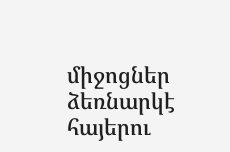միջոցներ ձեռնարկէ հայերու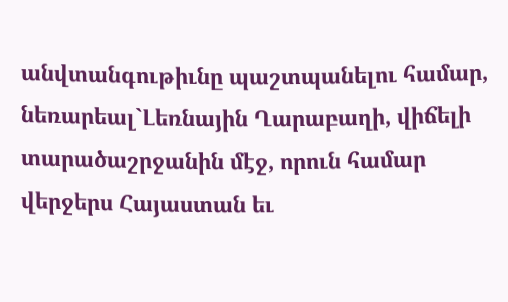անվտանգութիւնը պաշտպանելու համար, նեռարեալ`Լեռնային Ղարաբաղի, վիճելի տարածաշրջանին մէջ, որուն համար վերջերս Հայաստան եւ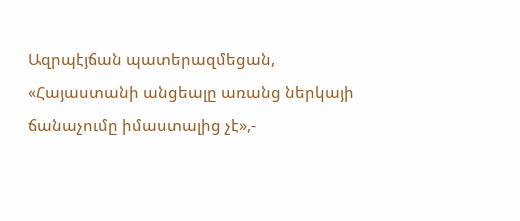Ազրպէյճան պատերազմեցան, «Հայաստանի անցեալը առանց ներկայի ճանաչումը իմաստալից չէ»,-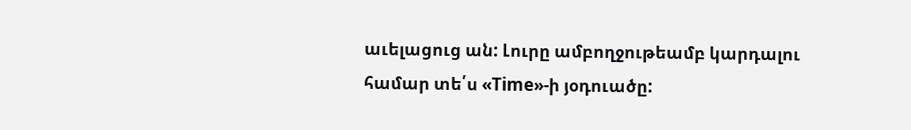աւելացուց ան: Լուրը ամբողջութեամբ կարդալու համար տե՛ս «Time»-ի յօդուածը: